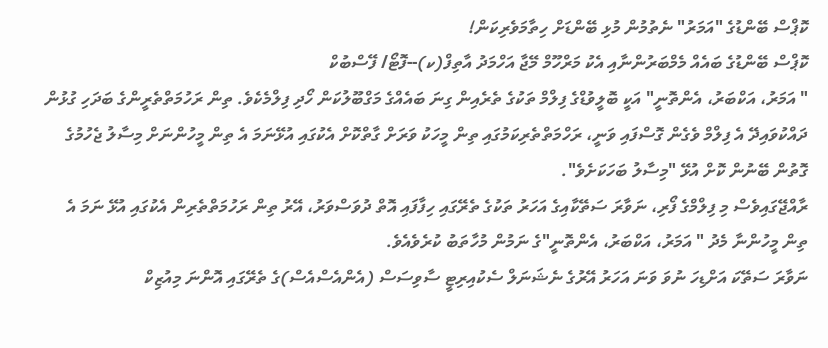ކޮޕްސް ބޭންޑުގެ "އަމަރު" ނެތުމުން މުޅި ބޭންޑަށް ހިތާމަވެރިކަން!
ކޮޕްސް ބޭންޑުގެ ބައެއް މެމްބަރުންނާއި އެކު މަރްހޫމް މޭޖާ އަހްމަދު އާތިފް(ކ)--ފޮޓޯ/ ފޭސްބުކް
" އަމަރު، އަކްބަރު، އެންތޮނީ" އަކީ ބޮލީވުޑްގެ ފިލްމް ތަކުގެ ތެރެއިން ގިނަ ބައެއްގެ މަގްބޫލުކަން ހޯދި ފިލްމެކެވެ. ތިން ރަހުމަތްތެރީންގެ ބަދަހި ގުޅުން ދައްކުވައިދޭ އެ ފިލްމް ވެގެން ގޮސްފައި ވަނީ، ރަހްމަތްތެރިކަމުގައި ތިން މީހަކު ވަރަށް ގާތްކޮށް އެކުގައި އުޅޭނަމަ އެ ތިން މީހުންނަށް މިސާލު ޖެހުމުގެ ގޮތުން ބޭނުން ކޮށް އުޅޭ "މިސާލު ބަހަކަށެވެ".
ރާއްޖޭގައިވެސް މި ފިލްމްގެ ފޯރި، ނަވާރަ ސަތޭކާއިގެ އަހަރު ތަކުގެ ތެރޭގައި ހިފާފައި އޮތް ދުވަސްވަރު، އޭރު ތިން ރަހުމަތްތެރިން އެކުގައި އުޅޭ ނަމަ އެ ތިން މީހުންނާ މެދު " އަމަރު، އަކްބަރު، އެންތޮނީ"ގެ ނަމުން މުހާތަބު ކުރެވެއެވެ.
ނަވާރަ ސަތޭކަ އަށްޑިހަ ނުވަ ވަނަ އަހަރު އޭރުގެ ނެޝަނަލް ސެކުއިރިޓީ ސާވިސަސް (އެންއެސްއެސް)ގެ ތެރޭގައި އޮންނަ މިއުޒިކް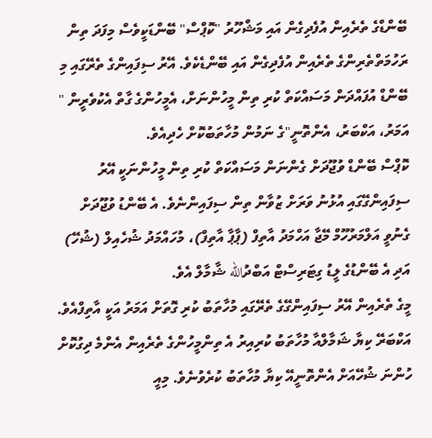ބޭންޑްގެ ތެރެއިން އުފެދިގެން އައި މަޝްހޫރު "ކޮޕްސް" ބޭންޑަކީވެސް މިފަދަ ތިން ރަހުމަތްތެރިންގެ ތެރެއިން އުފެދިގެން އައި ބޭންޑެކެވެ. އޭރު ސިފައިންގެ ތެރޭގައި މި ބޭންޑް އުފައްދަން މަސައްކަތް ކުރި ތިން މީހުންނަށް، އެމީހުންގެ ގާތް އެކުވެރީން " އަމަރު، އަކްބަރު، އެންތޮނީ"ގެ ނަމުން މުހާތަބުކޮށް ހެދިއެވެ.
ކޮޕްސް ބޭންޑް ވުޖޫދަށް ގެންނަން މަސައްކަތް ކުރި ތިން މީހުންނަކީ އޭރު ސިފައިންގޭގައި އުޅުނު ވަރަށް ޒުވާން ތިން ސިފައިންނެވެ. އެ ބޭންޑު ވުޖޫދަށް ގެނުވީ އަލްމަރުހޫމް މޭޖާ އަހްމަދު އާތިފް (ޕާޕާ އާތިފް)، މުހައްމަދު ޝުހެއިލް (ޝުހޭ) އަދި އެ ބޭންޑުގެ ލީޑު ގިޓަރިސްޓް އަބްދުالله ޝާމާލް އެވެ.
މީގެ ތެރެއިން އޭރު ސިފައިންގޭގެ ތެރޭގައި މުހާތަބު ކުރި ގޮތަށް އަމަރު އަކީ އާތިފްއެވެ. އަކްބަރޭ ކިޔާ ޝަމާލްއާ މުހާތަބު ކުރިއިރު އެ ތިންމީހުންގެ ތެރެއިން އެންމެ ދިގުކޮށް ހުންނަ ޝުހޭއަށް އެންތޮނީއޭ ކިޔާ މުހާތަބު ކުރެވުނެވެ. މިއީ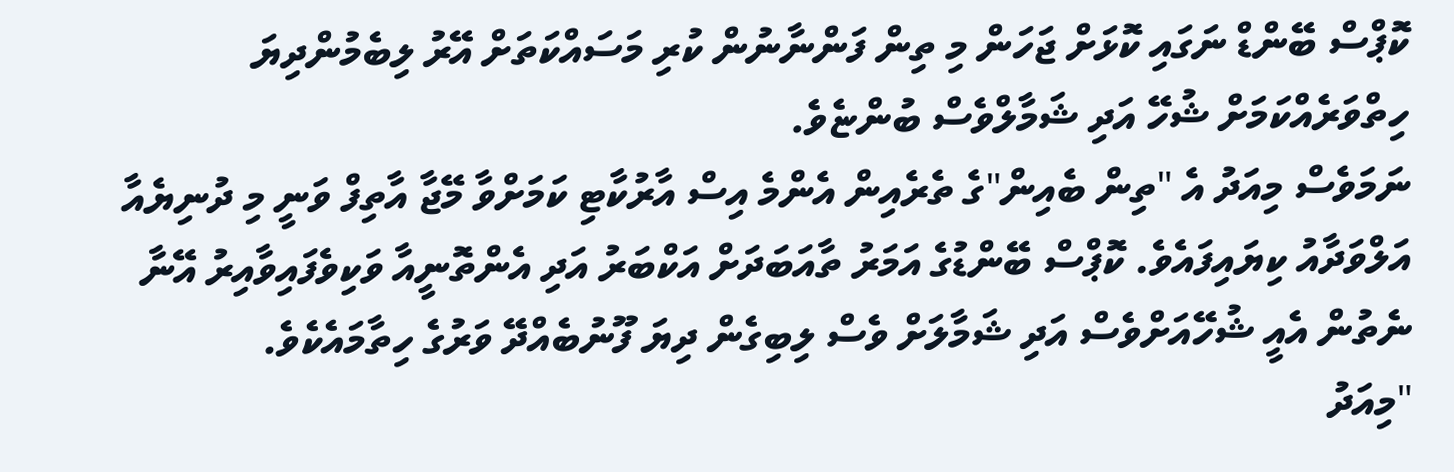ކޮޕްސް ބޭންޑް ނަގައި ކޮޅަށް ޖަހަން މި ތިން ފަންނާނުން ކުރި މަސައްކަތަށް އޭރު ލިބެމުންދިޔަ ހިތްވަރެއްކަމަށް ޝުހޭ އަދި ޝަމާލްވެސް ބުންޏެވެ.
ނަމަވެސް މިއަދު އެ "ތިން ބެއިން"ގެ ތެރެއިން އެންމެ އިސް އާރުކާޓި ކަމަށްވާ މޭޖާ އާތިފް ވަނީ މި ދުނިޔެއާ އަލްވަދާއު ކިޔައިފައެވެ. ކޮޕްސް ބޭންޑުގެ އަމަރު ތާއަބަދަށް އަކްބަރު އަދި އެންތޮނީއާ ވަކިވެފައިވާއިރު އޭނާ ނެތުން އެއީ ޝުހޭއަށްވެސް އަދި ޝަމާލަށް ވެސް ލިބިގެން ދިޔަ ފޫނުބެއްދޭ ވަރުގެ ހިތާމައެކެވެ.
"މިއަދު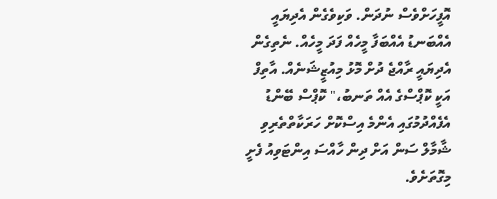އޮފީހަށްވެސް ނުދަން. ވަކިވެގެން އެދިޔައީ އެއްބަނޑު އެއްބަފާ މީހެއް ފަދަ މީހެއް. ނެތިގެން އެދިޔައީ ރާއްޖެ ދުށް މޮޅު މިއުޒީޝަނެއް. އާތިފް އަކީ ކޮޕްސްގެ އެއް ތަނބު،" ކޮޕްސް ބޭންޑު އެފެއްދުމުގައި އެންމެ އިސްކޮށް ހަރަކާތްތެރިވި ޝާމާލް ސަން އަށް ދިން ހާއްސަ އިންޓަވިއު ފެށީ މިގޮތަށެވެ.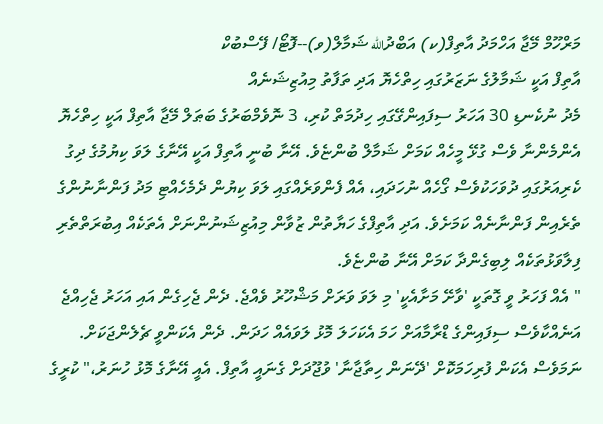މަރްހޫމް މޭޖާ އަހްމަދު އާތިފް(ކ) އަބްދުالله ޝަމާލް(ވ)--ފޮޓޯ/ ފޭސްބުކް
އާތިފް އަކީ ޝަމާލުގެ ނަޒަރުގައި ހިތްހެޔޮ އަދި ތަފާތު މިއުޒިޝަނެއް
މެދު ނުކެނޑި 30 އަހަރު ސިފައިންގޭގައި ހިދުމަތް ކުރި، 3 ނޮވެމްބަރުގެ ބަޠަލް މޭޖާ އާތިފް އަކީ ހިތްހެޔޮ އެންމެންނާ ވެސް ގުޅޭ މީހެއް ކަމަށް ޝަމާލް ބުންޏެވެ. އޭނާ ބުނީ އާތިފް އަކީ އޭނާގެ ލަވަ ކިޔުމުގެ ދިގު ކެރިއަރުގައި ދުވަހަކުވެސް ގޯހެއް ނުހަދައި، އެއް ފެންވަރެއްގައި ލަވަ ކިޔުން ދެމެހެއްޓި މަދު ފަންނާނުންގެ ތެރެއިން ފަންނާނެއް ކަމަށެވެ. އަދި އާތިފްގެ ހަޔާތުން ޒުވާން މިއުޒިޝަނުންނަށް އެތަކެއް އިބުރަތްތެރި ފިލާވަޅުތަކެއް ލިބިގެންދާ ކަމަށް އޭނާ ބުންޏެވެ.
" އެއް ފަހަރު ވީ ގޮތަކީ 'ވާށޭ މަށާއެކީ' މި ލަވަ ވަރަށް މަޝްހޫރު ވެއްޖެ. ދެން ޖެހިގެން އައި އަހަރު ޖެހިއްޖެ އަނެއްކާވެސް ސިފައިންގެ ޑްރާމާއަށް ހަމަ އެކަހަލަ މޮޅު ލަވައެއް ހަދަން. ދެން އެކަންވީ ޗެލެންޖަކަށް. ނަމަވެސް އެކަން ފުރިހަމަކޮށް 'ދޭނަން ހިތާޖާނާ' ވުޖޫދަށް ގެނައީ އާތިފް. އެއީ އޭނާގެ މޮޅު ހުނަރު،" ކުރީގެ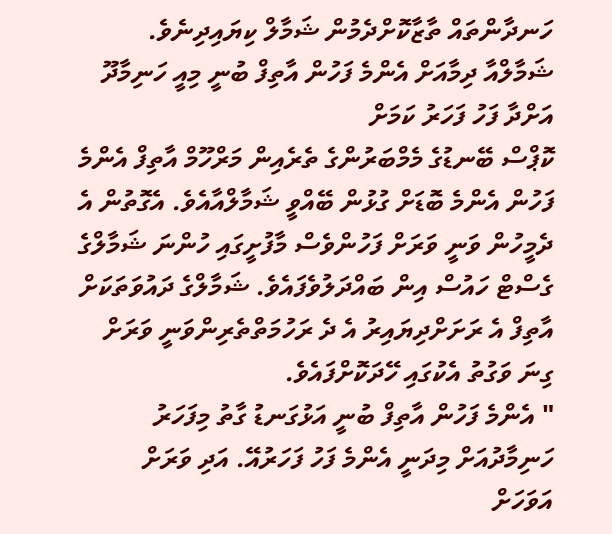ހަނދާންތައް ތާޒާކޮށްދެމުން ޝަމާލް ކިޔައިދިނެވެ.
ޝަމާލްއާ ދިމާއަށް އެންމެ ފަހުން އާތިފް ބުނީ މިއީ ހަނިމާދޫ އަށްދާ ފަހު ފަހަރު ކަމަށް
ކޮޕްސް ބޭނޑުގެ މެމްބަރުންގެ ތެރެއިން މަރްހޫމް އާތިފް އެންމެ ފަހުން އެންމެ ބޮޑަށް ގުޅުން ބޭއްވީ ޝަމާލްއާއެވެ. އެގޮތުން އެ ދެމީހުން ވަނީ ވަރަށް ފަހުންވެސް މާފުށީގައި ހުންނަ ޝަމާލްގެ ގެސްޓް ހައުސް އިން ބައްދަލުވެފައެވެ. ޝަމާލްގެ ދައުވަތަކަށް އާތިފް އެ ރަށަށްދިޔައިރު އެ ދެ ރަހުމަތްތެރިންވަނީ ވަރަށް ގިނަ ވަގުތު އެކުގައި ހޭދަކޮށްފައެވެ.
" އެންމެ ފަހުން އާތިފް ބުނީ އަޅުގަނޑު ގާތު މިފަހަރު ހަނިމާދުއަށް މިދަނީ އެންމެ ފަހު ފަހަރުއޭ. އަދި ވަރަށް އަވަހަށް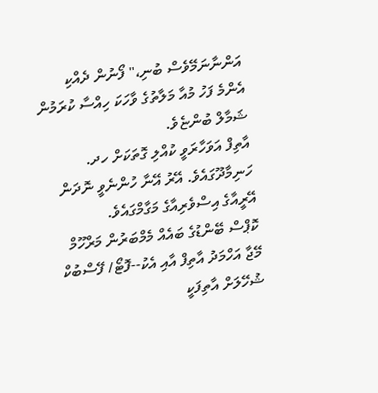އަންނާނަމޭވެސް ބުނި،" ފޯނުން ދެއްކި އެންމެ ފަހު މުއާ މަލާތުގެ ވާހަކަ ހިއްސާ ކުރަމުން ޝަމާލް ބުންޏެވެ.
އާތިފް އަވަހާރަވީ ކުއްލި ގޮތަކަށް ހދ. ހަނިމާދޫގައެވެ. އޭރު އޭނާ ހުންނެވީ ނޮދަން އޭރީއާގެ އިސްވެރިއާގެ މަގާމްގައެވެ.
ކޮޕްސް ބޭންޑުގެ ބައެއް މެމްބަރުން މަރްހޫމް މޭޖާ އަހްމަދު އާތިފް އާއި އެކު--ފޮޓޯ/ ފޭސްބުކް
ޝުހޭލަށް އާތިފަކީ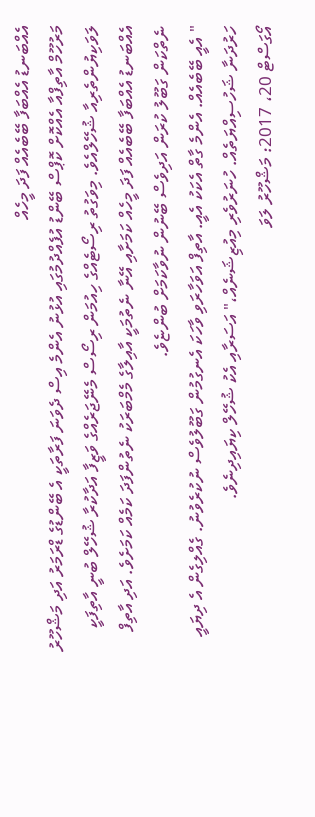އެއްބަނޑު އެއްބަފާ ބޭބެއެއް ފަދަ މީހެއް
މަރުހޫމް އާތިފްއާ އެއްކޮށް ކޮޕްސް ބޭންޑު އުފެއްދުމުގައި އުޅުނު އެންމެ އިސް ދެވަނަ ފަރާތަކީ އެ ބޭންޑުގެ ޑްރަމަރު އަދި މަޝްހޫރު ލަވަކިޔުންތެރިއާ ޝުހޭލްއެވެ. މިވަގުތު ރިސޯޓެއްގެ ހިއުމަން ރިސޯސް މެނޭޖަރެއްގެ ވަޒީފާ އަދާކުރާ ޝުހޭލް ބުނީ އާތިފަކީ އެއްބަނޑު އެއްބަފާ ބޭބެއެއް ފަދަ މީހެއް ކަމަށާއި އޭނާ ނެތުމަކީ އާއިލާގެ މެމްބަރަކު ނެތުންފަދަ ކަމެއް ކަމަށެވެ. އަދި އާތިފް ނެތްކަން ގަބޫލު ކުރަން އަދިވެސް ބޭނުން ނުވާކަމަށް ބުންޏެވެ.
" އެއީ ބޭބެއެއް. އެންމެ ގާތް އެކަކު އެއީ. އާތިފް އަވަހާރަވި ވާހަކަ އެނގުމުން ގަބޫލުވެސް ނުކުރެވުނު. ގެއްލިގެން އެ ދިޔައީ ހަރުދަނާ ޝަހުސިއްޔަތެއް. ހުނަރުވެރި މިއުޒިޝަނެއް،" އަސަރާއި އެކު ޝުހޭލް ކިޔައިދިނެވެ.
އޯގަސްޓް 20، 2017: މަޝްހޫރު ލަވަ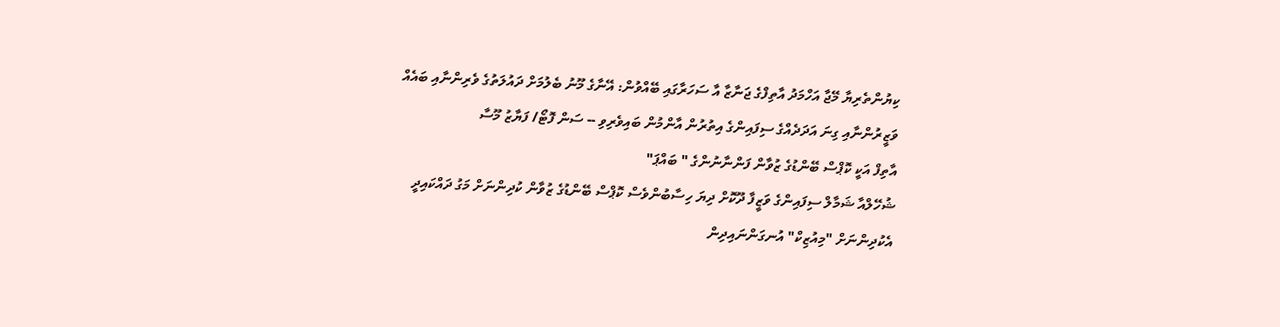ކިޔުންތެރިޔާ މޭޖާ އަހްމަދު އާތިފްގެ ޖަނާޒާ އާ ސަހަރާގައި ބޭއްވުން: އޭނާގެ މޫނު ބެލުމަށް ދައުލަތުގެ ވެރިންނާއި ބައެއް ވަޒީރުންނާއި ގިނަ އަދަދެއްގެ ސިފައިންގެ އިތުރުން އާންމުން ބައިވެރިވި -- ސަން ފޮޓޯ/ ފަޔާޒު މޫސާ
އާތިފް އަކީ ކޮޕްސް ބޭންޑުގެ ޒުވާން ފަންނާނުންގެ " ބައްޕަ"
ޝުހޭލްއާ ޝަމާލް ސިފައިންގެ ވަޒީފާ ދޫކޮށް ދިޔަ ހިސާބުންވެސް ކޮޕްސް ބޭންޑުގެ ޒުވާން ކުދިންނަށް މަގު ދައްކައިދީ އެކުދިންނަށް "މިއުޒިކް" އުނގަންނައިދިން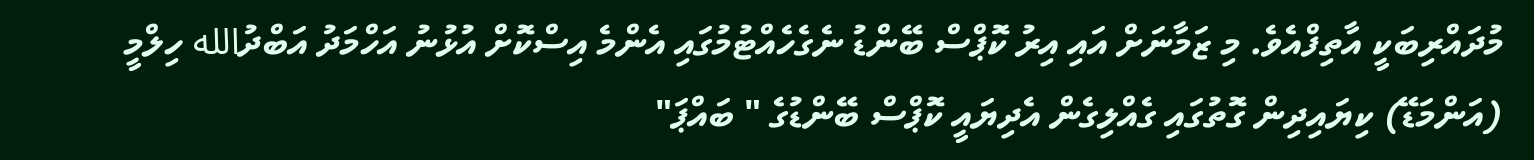މުދައްރިބަކީ އާތިފްއެވެ. މި ޒަމާނަށް އައި އިރު ކޮޕްސް ބޭންޑު ނެގެހެއްޓުމުގައި އެންމެ އިސްކޮށް އުޅުނު އަހްމަދު އަބްދުالله ހިލްމީ (އަންމަޑޭ) ކިޔައިދިން ގޮތުގައި ގެއްލިގެން އެދިޔައީ ކޮޕްސް ބޭންޑުގެ " ބައްޕަ"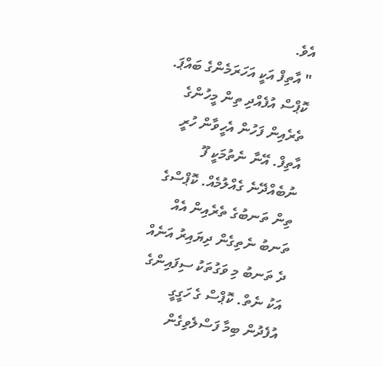އެވެ.
" އާތިފް އަކީ އަހަރަމެންގެ ބައްޕަ. ކޮޕްސް އުފެއްދި ތިން މީހުންގެ ތެރެއިން ފަހުން އެހީވާން ހުރީ އާތިފް. އޭނާ ނެތުމަކީ ފޫ ނުބެއްދޭނެ ގެއްލުމެއް. ކޮޕްސްގެ ތިން ތަނބުގެ ތެރެއިން އެއް ތަނބު ނެތިގެން ދިޔައިރު އަނެއް ދެ ތަނބު މި ވަގުތަކު ސިފައިންގެ އަކު ނެތް. ކޮޕްސް ގެ ހަގީގީ އުފެދުން ބިމާ ފަސްލެވިގެން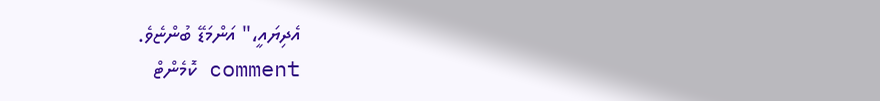އެދިޔައީ،" އަންމަޑޭ ބުންޏެވެ.
comment ކޮމެންޓް